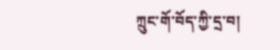ཀྲུང་གོ་བོད་ཀྱི་དྲ་བ།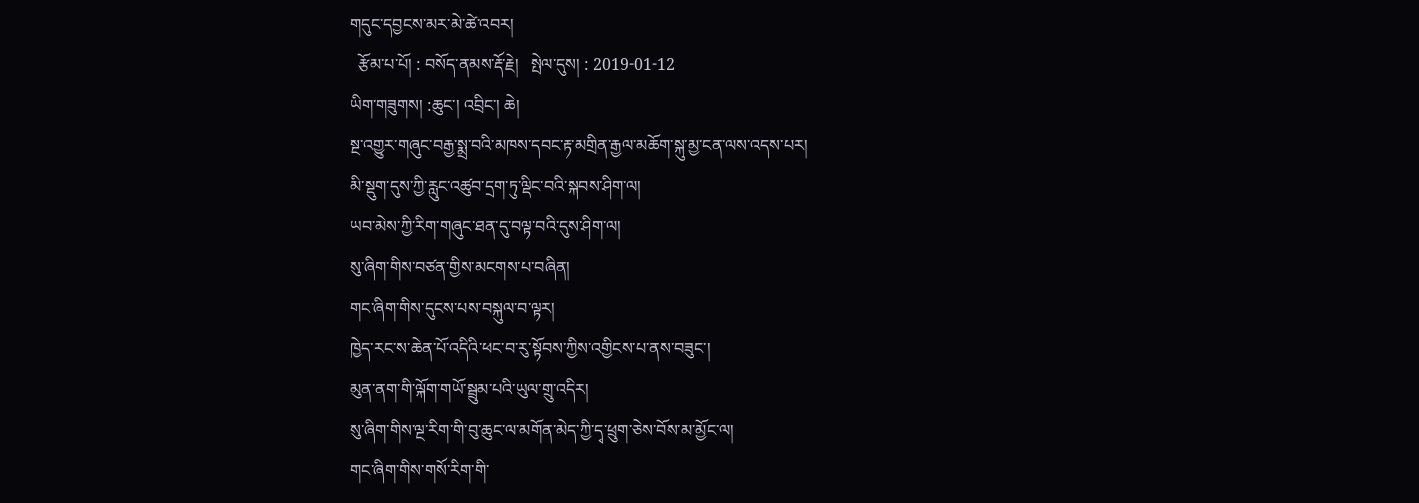གདུང་དབྱངས་མར་མེ་ཚེ་འབར།
  རྩོམ་པ་པོ། : བསོད་ནམས་རྡོ་རྗེ།   སྤེལ་དུས། : 2019-01-12
ཡིག་གཟུགས། :ཆུང་། འབྲིང་། ཆེ།
སྔ་འགྱུར་གཞུང་བརྒྱ་སྨྲ་བའི་མཁས་དབང་རྟ་མགྲིན་རྒྱལ་མཆོག་སྐུ་མྱ་ངན་ལས་འདས་པར།
མི་སྡུག་དུས་ཀྱི་རླུང་འཚུབ་དྲག་ཏུ་ལྡིང་བའི་སྐབས་ཤིག་ལ།
ཡབ་མེས་ཀྱི་རིག་གཞུང་ཐན་དུ་བལྟ་བའི་དུས་ཤིག་ལ།
སུ་ཞིག་གིས་བཙན་གྱིས་མངགས་པ་བཞིན།
གང་ཞིག་གིས་དུངས་པས་བསྐུལ་བ་ལྟར།
ཁྱེད་རང་ས་ཆེན་པོ་འདིའི་ཕང་བ་རུ་སྟོབས་ཀྱིས་འགྱིངས་པ་ནས་བཟུང་།
མུན་ནག་གི་ལྐོག་གཡོ་སྦྲུམ་པའི་ཡུལ་གྲུ་འདིར།
སུ་ཞིག་གིས་ལྔ་རིག་གི་བུ་ཆུང་ལ་མགོན་མེད་ཀྱི་དྭ་ཕྲུག་ཅེས་བོས་མ་མྱོང་ལ།
གང་ཞིག་གིས་གསོ་རིག་གི་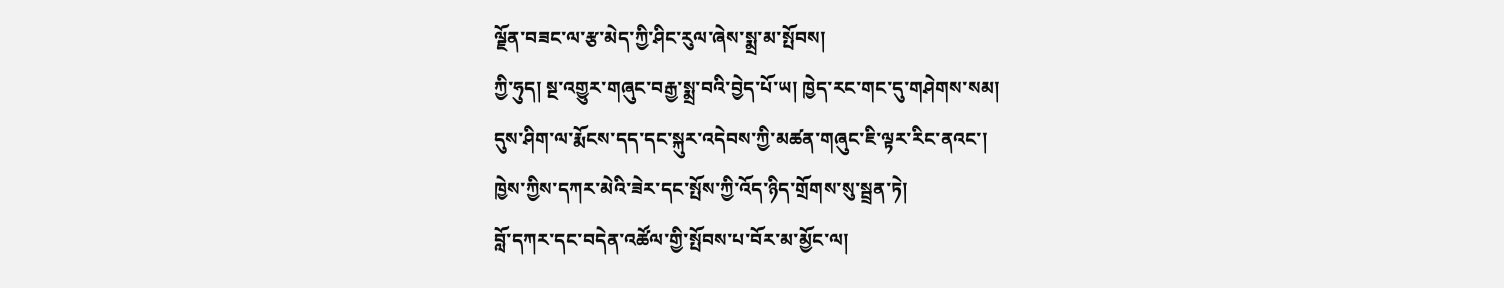ལྗོན་བཟང་ལ་རྩ་མེད་ཀྱི་ཤིང་རུལ་ཞེས་སྨྲ་མ་སྤོབས།
ཀྱི་ཧུད། སྔ་འགྱུར་གཞུང་བརྒྱ་སྨྲ་བའི་བྱེད་པོ་ཡ། ཁྱེད་རང་གང་དུ་གཤེགས་སམ།
དུས་ཤིག་ལ་རྨོངས་དད་དང་སྐུར་འདེབས་ཀྱི་མཚན་གཞུང་ཇི་ལྟར་རིང་ནའང་།
ཁྱེས་ཀྱིས་དཀར་མེའི་ཟེར་དང་སྤོས་ཀྱི་འོད་ཉིད་གྲོགས་སུ་སྦྲན་ཏེ།
བློ་དཀར་དང་བདེན་འཚོལ་གྱི་སྤོབས་པ་བོར་མ་མྱོང་ལ།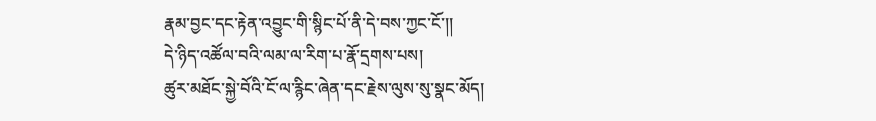རྣམ་བྱང་དང་རྟེན་འབྱུང་གི་སྙིང་པོ་ནི་དེ་བས་ཀྱང་ངོ་།།
དེ་ཉིད་འཚོལ་བའི་ལམ་ལ་རིག་པ་རྣོ་དྲགས་པས།
ཚུར་མཐོང་སྐྱེ་བོའི་ངོ་ལ་རྙིང་ཞེན་དང་རྗེས་ལུས་སུ་སྣང་མོད།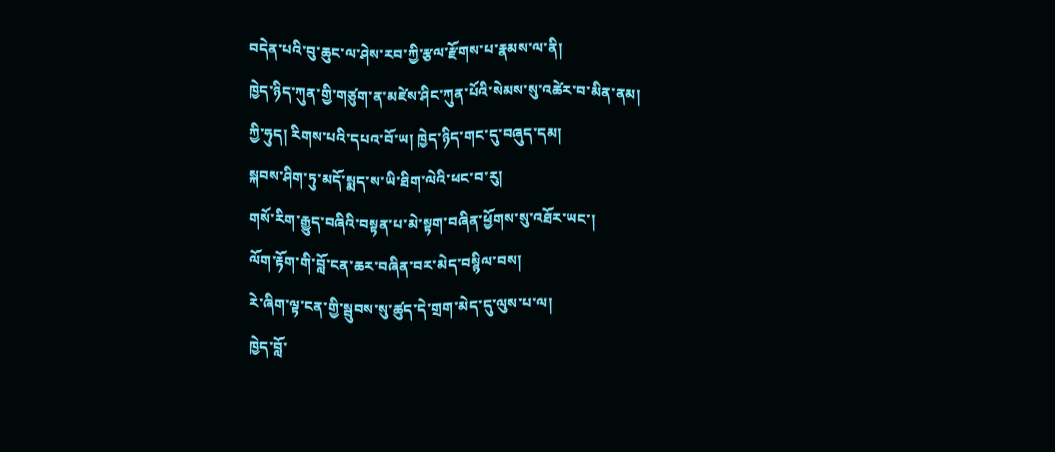བདེན་པའི་བུ་ཆུང་ལ་ཤེས་རབ་ཀྱི་རྩལ་རྫོགས་པ་རྣམས་ལ་ནི།
ཁྱེད་ཉིད་ཀུན་གྱི་གཙུག་ན་མཛེས་ཤིང་ཀུན་པོའི་སེམས་སུ་འཚེར་བ་མིན་ནམ།
ཀྱི་ཧུད། རིགས་པའི་དཔའ་བོ་ཡ། ཁྱེད་ཉིད་གང་དུ་བཞུད་དམ།
སྐབས་ཤིག་ཏུ་མདོ་སྨད་ས་ཡི་ཐིག་ལེའི་ཕང་བ་རུ།
གསོ་རིག་རྒྱུད་བཞིའི་བསྟན་པ་མེ་སྟག་བཞིན་ཕྱོགས་སུ་འཐོར་ཡང་།
ལོག་རྟོག་གི་བློ་ངན་ཆར་བཞིན་བར་མེད་བསྙིལ་བས།
རེ་ཞིག་ལྟ་ངན་གྱི་སྦུབས་སུ་ཚུད་དེ་གྲག་མེད་དུ་ལུས་པ་ལ།
ཁྱེད་བློ་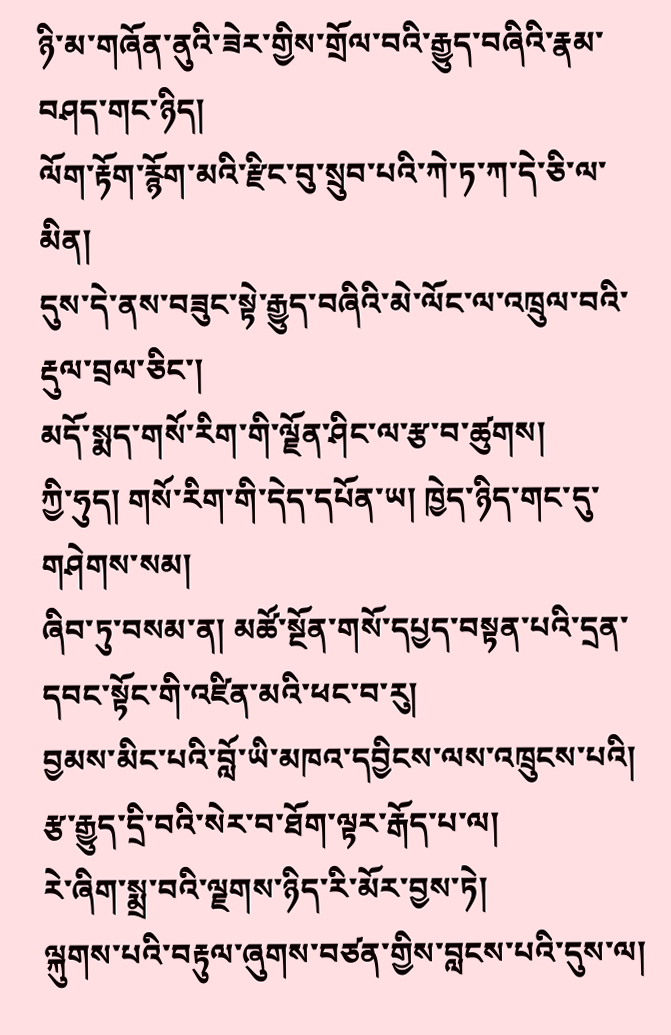ཉི་མ་གཞོན་ནུའི་ཟེར་གྱིས་གྲོལ་བའི་རྒྱུད་བཞིའི་རྣམ་བཤད་གང་ཉིད།
ལོག་རྟོག་རྙོག་མའི་རྫིང་བུ་སྲུབ་པའི་ཀེ་ཏ་ཀ་དེ་ཅི་ལ་མིན།
དུས་དེ་ནས་བཟུང་སྟེ་རྒྱུད་བཞིའི་མེ་ལོང་ལ་འཁྲུལ་བའི་རྡུལ་བྲལ་ཅིང་།
མདོ་སྨད་གསོ་རིག་གི་ལྗོན་ཤིང་ལ་རྩ་བ་ཚུགས།
ཀྱི་ཧུད། གསོ་རིག་གི་དེད་དཔོན་ཡ། ཁྱེད་ཉིད་གང་དུ་གཤེགས་སམ།
ཞིབ་ཏུ་བསམ་ན། མཚོ་སྔོན་གསོ་དཔྱད་བསྟན་པའི་དྲན་དབང་སྟོང་གི་འཛིན་མའི་ཕང་བ་རུ།
བྱམས་མིང་པའི་བློ་ཡི་མཁའ་དབྱིངས་ལས་འཁྲུངས་པའི།
རྩ་རྒྱུད་དྲི་བའི་སེར་བ་ཐོག་ལྟར་རྒོད་པ་ལ།
རེ་ཞིག་སྨྲ་བའི་ལྗགས་ཉིད་རི་མོར་བྱས་ཏེ།
ལྐུགས་པའི་བརྟུལ་ཞུགས་བཙན་གྱིས་བླངས་པའི་དུས་ལ།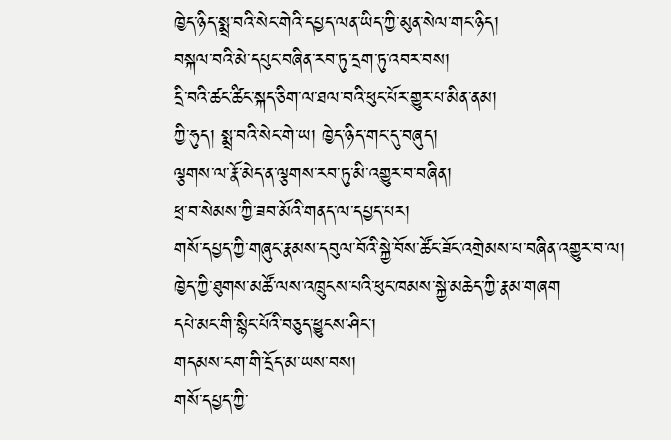ཁྱེད་ཉིད་སྨྲ་བའི་སེང་གེའི་དཔྱད་ལན་ཡིད་ཀྱི་མུན་སེལ་གང་ཉིད།
བསྐལ་བའི་མེ་དཔུང་བཞིན་རབ་ཏུ་དྲག་ཏུ་འབར་བས།
དྲི་བའི་ཚང་ཚིང་སྐད་ཅིག་ལ་ཐལ་བའི་ཕུང་པོར་གྱུར་པ་མིན་ནམ།
ཀྱི་ཧུད། སྨྲ་བའི་སེང་གེ་ཡ། ཁྱེད་ཉིད་གང་དུ་བཞུད།
ལྕགས་ལ་རྣོ་མེད་ན་ལྕགས་རབ་ཏུ་མི་འགྱུར་བ་བཞིན།
ཕྲ་བ་སེམས་ཀྱི་ཟབ་མོའི་གནད་ལ་དཔྱད་པར།
གསོ་དཔྱད་ཀྱི་གཞུང་རྣམས་དབུལ་བོའི་སྐྱེ་བོས་ཚོང་ཟོང་འགྲེམས་པ་བཞིན་འགྱུར་བ་ལ།
ཁྱེད་ཀྱི་ཐུགས་མཚོ་ལས་འཁྲུངས་པའི་ཕུང་ཁམས་སྐྱེ་མཆེད་ཀྱི་རྣམ་གཞག
དཔེ་མང་གི་སྙིང་པོའི་བཅུད་ཕྱུངས་ཤིང་།
གདམས་ངག་གི་དྲོད་མ་ཡས་བས།
གསོ་དཔྱད་ཀྱི་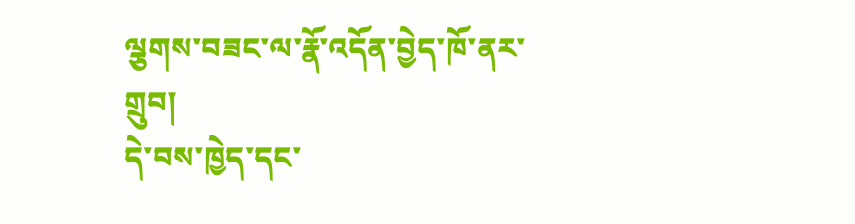ལྕགས་བཟང་ལ་རྣོ་འདོན་བྱེད་ཁོ་ནར་གྲུབ།
དེ་བས་ཁྱེད་དང་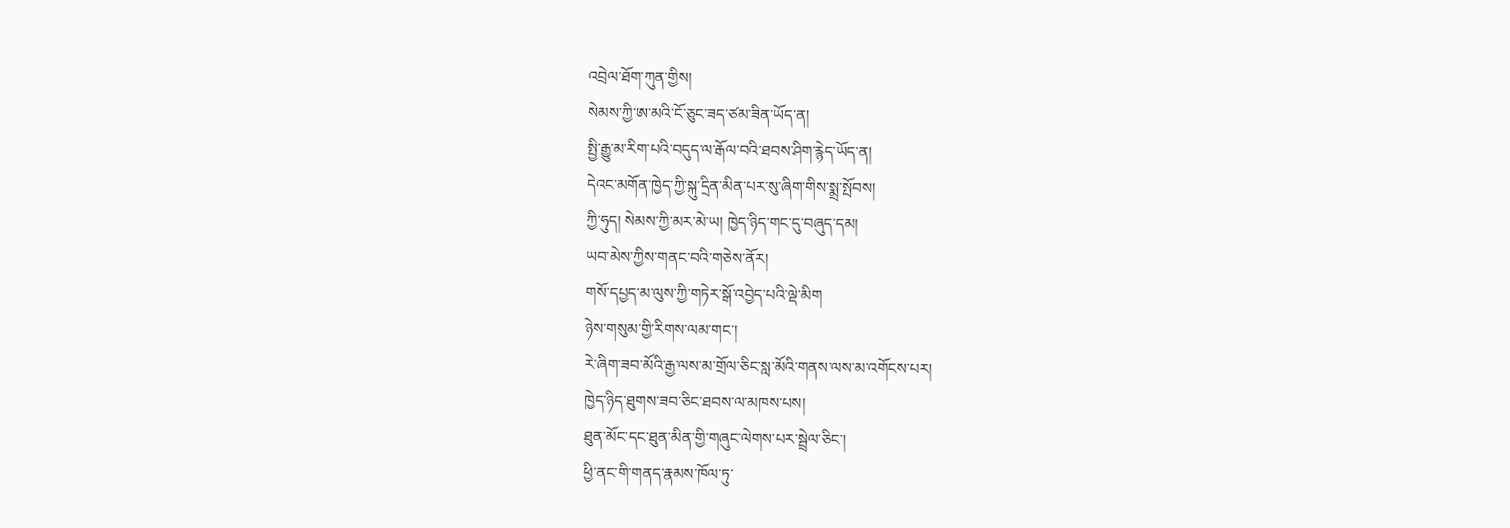འབྲེལ་ཐོག་ཀུན་གྱིས།
སེམས་ཀྱི་ཨ་མའི་ངོ་ཅུང་ཟད་ཙམ་ཟིན་ཡོད་ན།
སྤྱི་རྒྱུ་མ་རིག་པའི་བདུད་ལ་རྒོལ་བའི་ཐབས་ཤིག་རྙེད་ཡོད་ན།
དེའང་མགོན་ཁྱེད་ཀྱི་སྐུ་དྲིན་མིན་པར་སུ་ཞིག་གིས་སྨྲ་སྤོབས།
ཀྱི་ཧུད། སེམས་ཀྱི་མར་མེ་ཡ། ཁྱེད་ཉིད་གང་དུ་བཞུད་དམ།
ཡབ་མེས་ཀྱིས་གནང་བའི་གཅེས་ནོར།
གསོ་དཔྱད་མ་ལུས་ཀྱི་གཏེར་སྒོ་འབྱེད་པའི་ལྡེ་མིག
ཉེས་གསུམ་གྱི་རིགས་ལམ་གང་།
རེ་ཞིག་ཟབ་མོའི་རྒྱ་ལས་མ་གྲོལ་ཅིང་སླ་མོའི་གནས་ལས་མ་འགོངས་པར།
ཁྱེད་ཉིད་ཐུགས་ཟབ་ཅིང་ཐབས་ལ་མཁས་པས།
ཐུན་མོང་དང་ཐུན་མིན་གྱི་གཞུང་ལེགས་པར་སྦྲེལ་ཅིང་།
ཕྱི་ནང་གི་གནད་རྣམས་ཁོལ་ཏུ་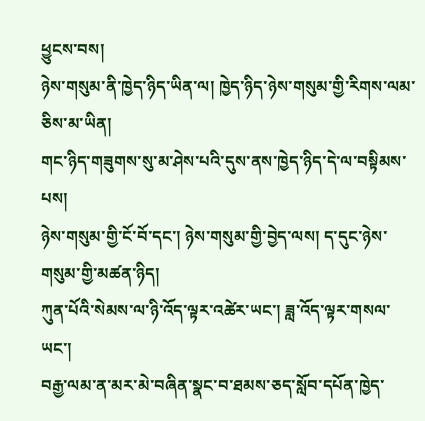ཕྱུངས་བས།
ཉེས་གསུམ་ནི་ཁྱེད་ཉིད་ཡིན་ལ། ཁྱེད་ཉིད་ཉེས་གསུམ་གྱི་རིགས་ལམ་ཅིས་མ་ཡིན།
གང་ཉིད་གཟུགས་སུ་མ་ཤེས་པའི་དུས་ནས་ཁྱེད་ཉིད་དེ་ལ་བསྟིམས་པས།
ཉེས་གསུམ་གྱི་ངོ་བོ་དང་། ཉེས་གསུམ་གྱི་བྱེད་ལས། ད་དུང་ཉེས་གསུམ་གྱི་མཚན་ཉིད།
ཀུན་པོའི་སེམས་ལ་ཉི་འོད་ལྟར་འཚེར་ཡང་། ཟླ་འོད་ལྟར་གསལ་ཡང་།
བརྒྱ་ལམ་ན་མར་མེ་བཞིན་སྣང་བ་ཐམས་ཅད་སློབ་དཔོན་ཁྱེད་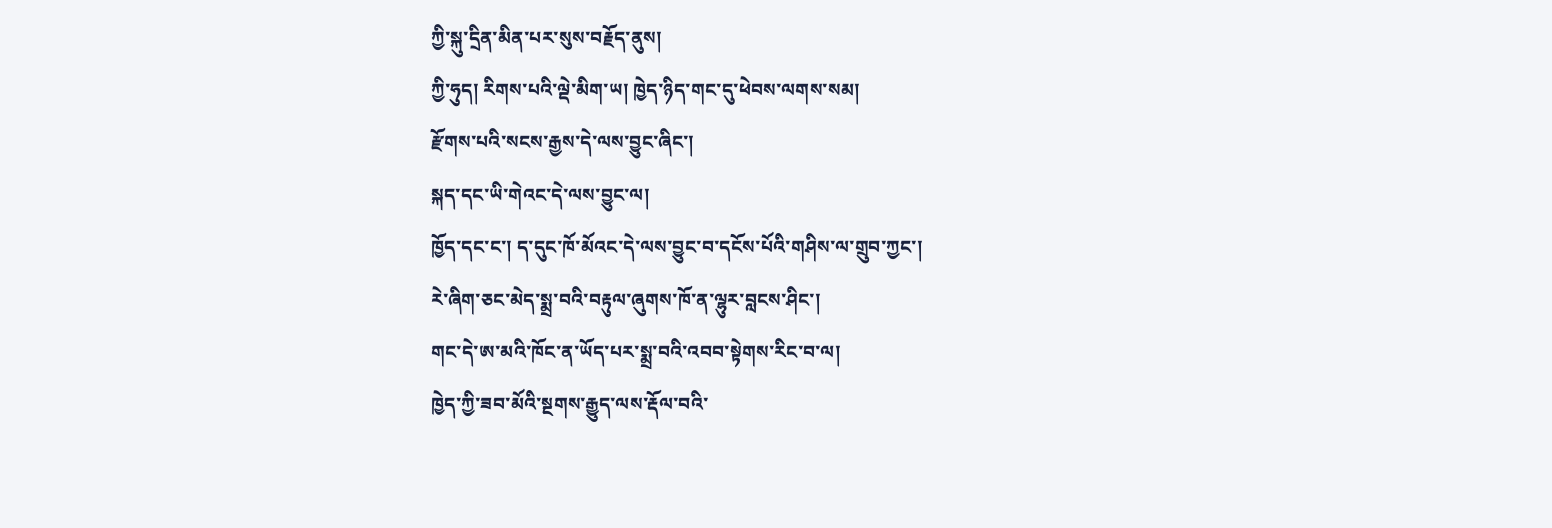ཀྱི་སྐུ་དྲིན་མིན་པར་སུས་བརྗོད་ནུས།
ཀྱི་ཧུད། རིགས་པའི་ལྡེ་མིག་ཡ། ཁྱེད་ཉིད་གང་དུ་ཕེབས་ལགས་སམ།
རྫོགས་པའི་སངས་རྒྱས་དེ་ལས་བྱུང་ཞིང་།
སྐད་དང་ཡི་གེའང་དེ་ལས་བྱུང་ལ།
ཁྱོད་དང་ང་། ད་དུང་ཁོ་མོའང་དེ་ལས་བྱུང་བ་དངོས་པོའི་གཤིས་ལ་གྲུབ་ཀྱང་།
རེ་ཞིག་ཅང་མེད་སྨྲ་བའི་བརྟུལ་ཞུགས་ཁོ་ན་ལྷུར་བླངས་ཤིང་།
གང་དེ་ཨ་མའི་ཁོང་ན་ཡོད་པར་སྨྲ་བའི་འབབ་སྟེགས་རིང་བ་ལ།
ཁྱེད་ཀྱི་ཟབ་མོའི་སྔགས་རྒྱུད་ལས་རྡོལ་བའི་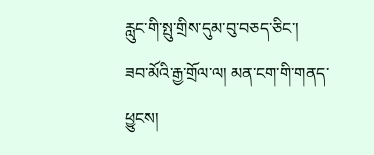རླུང་གི་སྤུ་གྲིས་དུམ་བུ་བཅད་ཅིང་།
ཟབ་མོའི་རྒྱ་གྲོལ་ལ། མན་ངག་གི་གནད་ཕྱུངས།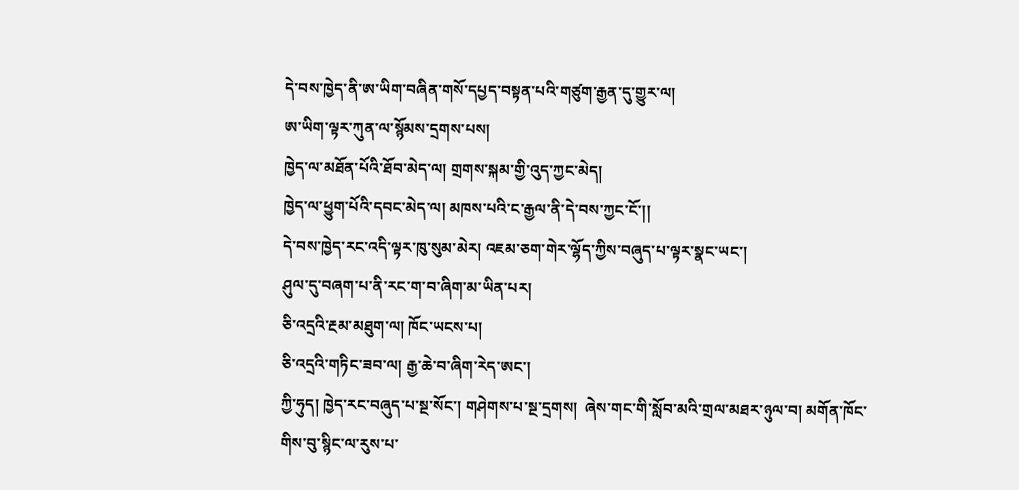དེ་བས་ཁྱེད་ནི་ཨ་ཡིག་བཞིན་གསོ་དཔྱད་བསྟན་པའི་གཙུག་རྒྱན་དུ་གྱུར་ལ།
ཨ་ཡིག་ལྟར་ཀུན་ལ་སྙོམས་དྲགས་པས།
ཁྱེད་ལ་མཐོན་པོའི་ཐོབ་མེད་ལ། གྲགས་སྐམ་གྱི་འུད་ཀྱང་མེད།
ཁྱེད་ལ་ཕྱུག་པོའི་དབང་མེད་ལ། མཁས་པའི་ང་རྒྱལ་ནི་དེ་བས་ཀྱང་ངོ་།།
དེ་བས་ཁྱེད་རང་འདི་ལྟར་ཁུ་སུམ་མེར། འཇམ་ཅག་གེར་ལྷོད་ཀྱིས་བཞུད་པ་ལྟར་སྣང་ཡང་།
ཤུལ་དུ་བཞག་པ་ནི་རང་ག་བ་ཞིག་མ་ཡིན་པར།
ཅི་འདྲའི་རྔམ་མཐུག་ལ། ཁོང་ཡངས་པ།
ཅི་འདྲའི་གཏིང་ཟབ་ལ། རྒྱ་ཆེ་བ་ཞིག་རེད་ཨང་།
ཀྱི་ཧུད། ཁྱེད་རང་བཞུད་པ་སྔ་སོང་། གཤེགས་པ་སྔ་དྲགས།  ཞེས་གང་གི་སློབ་མའི་གྲལ་མཐར་ཉུལ་བ། མགོན་ཁོང་གིས་བུ་སྙིང་ལ་རུས་པ་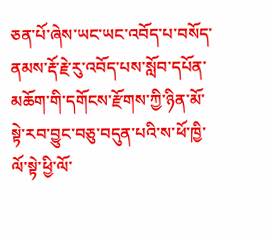ཅན་པོ་ཞེས་ཡང་ཡང་འབོད་པ་བསོད་ནམས་རྡོ་རྗེ་རུ་འབོད་པས་སློབ་དཔོན་མཆོག་གི་དགོངས་རྫོགས་ཀྱི་ཉིན་མོ་སྟེ་རབ་བྱུང་བཅུ་བདུན་པའི་ས་ཕོ་ཁྱི་ལོ་སྟེ་ཕྱི་ལོ་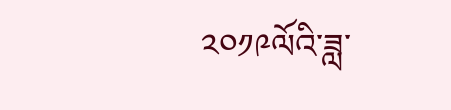༢༠༡༩ལོའི་ཟླ་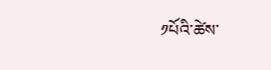༡པོའི་ཚེས་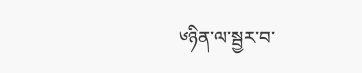༦ཉིན་ལ་སྦྱར་བ་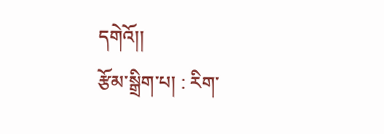དགེའོ།།
རྩོམ་སྒྲིག་པ། : རིག་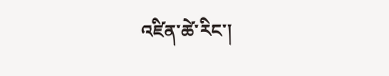འཛིན་ཚེ་རིང་།